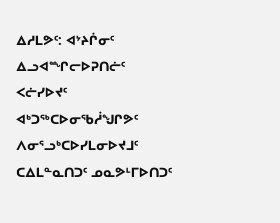ᐃᓱᒪᕗᑦ: ᐊᔾᔨᒌᓂᑦ ᐃᓗᐊᙱᓕᐅᕈᑎᓖᑦ
ᐸᓖᓯᐅᔪᑦ ᐊᒃᑐᖅᑕᐅᓂᖃᓲᖑᒋᕗᑦ ᐱᓂᕐᓗᒃᑕᐅᓯᒪᓂᐅᔪᒧᑦ ᑕᐃᒪᓐᓇᑎᑐᑦ ᓄᓇᕗᒻᒥᐅᑎᑐᑦ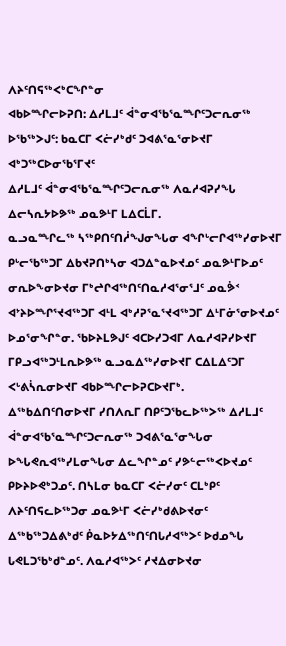ᐱᔨᑦᑎᕋᖅᐸᒃᑕᖏᓐᓂ
ᐊᑲᐅᙱᓕᐅᕈᑎ: ᐃᓱᒪᒧᑦ ᐋᓐᓂᐊᖃᕐᓇᙱᑦᑐᓕᕆᓂᖅ
ᐅᖃᖅᐳᒍᑦ: ᑲᓇᑕᒥ ᐸᓖᓯᒃᑯᑦ ᑐᐊᕕᕐᓇᕐᓂᐅᔪᒥ ᐊᒃᑐᖅᑕᐅᓂᖃᕐᒥᔪᑦ
ᐃᓱᒪᒧᑦ ᐋᓐᓂᐊᖃᕐᓇᙱᑦᑐᓕᕆᓂᖅ ᐱᓇᓱᐊᕈᓯᖓ ᐃᓕᓴᕆᔭᐅᕗᖅ ᓄᓇᕗᒻᒥ ᒪᐃᑕᒫᒥ.
ᓇᓗᓇᙱᓚᖅ ᓴᖅᑭᑎᑦᑎᓲᖑᓂᖓᓂ ᐊᖏᒡᓕᒋᐊᖅᓯᓂᐅᔪᒥ ᑭᒡᓕᖃᖅᑐᒥ ᐃᑲᔪᕈᑎᒃᓴᓂ ᐊᑐᐃᓐᓇᐅᔪᓄᑦ ᓄᓇᕗᒻᒥᐅᓄᑦ ᓂᕆᐅᖕᓂᐅᔪᓂ ᒥᒃᖠᒋᐊᖅᑎᑦᑎᓇᓱᐊᕐᓂᕐᒧᑦ ᓄᓇᕘᑉ ᐊᔾᔨᐅᙱᕐᔪᐊᖅᑐᒥ ᐊᒻᒪ ᐊᒃᓱᕈᕐᓇᕐᔪᐊᖅᑐᒥ ᐃᒻᒥᓃᕐᓂᐅᔪᓄᑦ ᐅᓄᕐᓂᖏᓐᓂ. ᖃᐅᔨᒪᕗᒍᑦ ᐊᑕᐅᓯᑐᐊᒥ ᐱᓇᓱᐊᕈᓯᐅᔪᒥ ᒥᑭᓗᐊᖅᑐᒻᒪᕆᐅᕗᖅ ᓇᓗᓇᐃᖅᓯᓂᐅᔪᒥ ᑕᐃᒪᐃᑦᑐᒥ ᐸᒡᕕᓵᕆᓂᐅᔪᒥ ᐊᑲᐅᙱᓕᐅᕈᑕᐅᔪᒥᒃ.
ᐃᖅᑲᐃᑎᑦᑎᓂᐅᔪᒥ ᓯᑎᐱᕆᒥ ᑎᑭᑦᑐᖃᓚᐅᖅᐳᖅ ᐃᓱᒪᒧᑦ ᐋᓐᓂᐊᖃᕐᓇᙱᑦᑐᓕᕆᓂᖅ ᑐᐊᕕᕐᓇᕐᓂᖓᓂ ᐅᖓᕙᕆᐊᖅᓯᒪᓂᖓᓂ ᐃᓚᖏᓐᓄᑦ ᓯᕗᓪᓕᖅᐸᐅᔪᓄᑦ ᑭᐅᔨᐅᕙᒃᑐᓄᑦ. ᑎᓴᒪᓂ ᑲᓇᑕᒥ ᐸᓖᓯᓂᑦ ᑕᒪᒃᑭᑦ ᐱᔨᑦᑎᕋᓚᐅᖅᑐᓂ ᓄᓇᕗᒻᒥ ᐸᓖᓯᒃᑯᕕᐅᔪᓂᑦ ᐃᖅᑲᖅᑐᐃᕕᒃᑯᑦ ᑮᓇᐅᔭᐃᖅᑎᑦᑎᒐᓱᐊᖅᐳᑦ ᐅᑯᓄᖓ ᒐᕙᒪᑐᖃᒃᑯᓐᓄᑦ. ᐱᓇᓱᐊᖅᐳᑦ ᓱᔪᐃᓂᐅᔪᓂ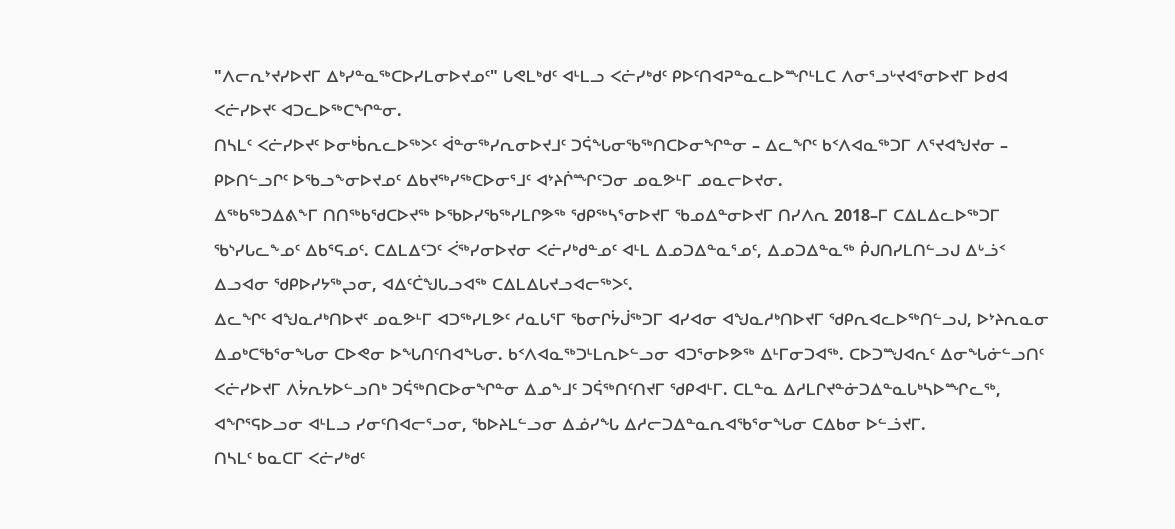"ᐱᓕᕆᔾᔪᓯᐅᔪᒥ ᐃᒃᓯᓐᓇᖅᑕᐅᓯᒪᓂᐅᔪᓄᑦ" ᒐᕙᒪᒃᑯᑦ ᐊᒻᒪᓗ ᐸᓖᓯᒃᑯᑦ ᑭᐅᑦᑎᐊᕈᓐᓇᓚᐅᙱᒻᒪᑕ ᐱᓂᕐᓗᒡᔪᐊᕐᓂᐅᔪᒥ ᐅᑯᐊ ᐸᓖᓯᐅᔪᑦ ᐊᑐᓚᐅᖅᑕᖏᓐᓂ.
ᑎᓴᒪᑦ ᐸᓖᓯᐅᔪᑦ ᐅᓂᒃᑳᕆᓚᐅᖅᐳᑦ ᐋᓐᓂᖅᓯᕆᓂᐅᔪᒧᑦ ᑐᕌᖓᓂᖃᖅᑎᑕᐅᓂᖏᓐᓂ – ᐃᓚᖏᑦ ᑲᑉᐱᐊᓇᖅᑐᒥ ᐱᕐᔪᐊᖑᔪᓂ – ᑭᐅᑎᓪᓗᒋᑦ ᐅᖃᓗᖕᓂᐅᔪᓄᑦ ᐃᑲᔪᖅᓯᖅᑕᐅᓂᕐᒧᑦ ᐊᔾᔨᒌᙱᑦᑐᓂ ᓄᓇᕗᒻᒥ ᓄᓇᓕᐅᔪᓂ.
ᐃᖅᑲᖅᑐᐃᕕᖕᒥ ᑎᑎᖅᑲᖁᑕᐅᔪᖅ ᐅᖃᐅᓯᖃᖅᓯᒪᒋᕗᖅ ᖁᑭᖅᓴᕐᓂᐅᔪᒥ ᖃᓄᐃᓐᓂᐅᔪᒥ ᑎᓯᐱᕆ 2018–ᒥ ᑕᐃᒪᐃᓚᐅᖅᑐᒥ ᖃᔅᓯᒐᓚᖕᓄᑦ ᐃᑲᕐᕋᓄᑦ. ᑕᐃᒪᐃᑦᑐᑦ ᐹᖅᓯᓂᐅᔪᓂ ᐸᓖᓯᒃᑯᓐᓄᑦ ᐊᒻᒪ ᐃᓄᑐᐃᓐᓇᕐᓄᑦ, ᐃᓄᑐᐃᓐᓇᖅ ᑮᒍᑎᓯᒪᑎᓪᓗᒍ ᐃᒡᓘᑉ ᐃᓗᐊᓂ ᖁᑭᐅᓯᔭᖅᖢᓂ, ᐊᐃᑦᑖᖑᒐᓗᐊᖅ ᑕᐃᒪᐃᒐᔪᓗᐊᓕᖅᐳᑦ.
ᐃᓚᖏᑦ ᐊᖑᓇᓱᒃᑎᐅᔪᑦ ᓄᓇᕗᒻᒥ ᐊᑐᖅᓯᒪᕗᑦ ᓱᓇᒐᕐᒥ ᖃᓂᒋᔮᒎᖅᑐᒥ ᐊᓯᐊᓂ ᐊᖑᓇᓱᒃᑎᐅᔪᒥ ᖁᑭᕆᐊᓚᐅᖅᑎᓪᓗᒍ, ᐅᔾᔨᕆᓇᓂ ᐃᓄᒃᑕᖃᕐᓂᖓᓂ ᑕᐅᕙᓂ ᐅᖓᑎᑦᑎᐊᖓᓂ. ᑲᑉᐱᐊᓇᖅᑐᒻᒪᕆᐅᓪᓗᓂ ᐊᑐᕐᓂᐅᕗᖅ ᐃᒻᒥᓂᑐᐊᖅ. ᑕᐅᑐᙳᐊᕆᑦ ᐃᓂᖓᓃᓪᓗᑎᑦ ᐸᓖᓯᐅᔪᒥ ᐱᔮᕆᔭᐅᓪᓗᑎᒃ ᑐᕌᖅᑎᑕᐅᓂᖏᓐᓂ ᐃᓄᖕᒧᑦ ᑐᕌᖅᑎᑦᑎᔪᒥ ᖁᑭᐊᒻᒥ. ᑕᒪᓐᓇ ᐃᓱᒪᒋᔪᓐᓃᑐᐃᓐᓇᒐᒃᓴᐅᙱᓚᖅ, ᐊᖏᕐᕋᐅᓗᓂ ᐊᒻᒪᓗ ᓯᓂᑦᑎᐊᓕᕐᓗᓂ, ᖃᐅᔨᒪᓪᓗᓂ ᐃᓅᓯᖓ ᐃᓱᓕᑐᐃᓐᓇᕆᐊᖃᕐᓂᖓᓂ ᑕᐃᑲᓂ ᐅᓪᓘᔪᒥ.
ᑎᓴᒪᑦ ᑲᓇᑕᒥ ᐸᓖᓯᒃᑯᑦ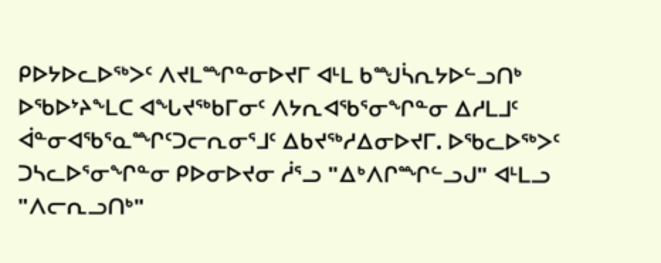ᑭᐅᔭᐅᓚᐅᖅᐳᑦ ᐱᔪᒪᙱᓐᓂᐅᔪᒥ ᐊᒻᒪ ᑲᙳᓵᕆᔭᐅᓪᓗᑎᒃ ᐅᖃᐅᔾᔨᖕᒪᑕ ᐊᖓᔪᖅᑲᒥᓂᑦ ᐱᔭᕆᐊᖃᕐᓂᖏᓐᓂ ᐃᓱᒪᒧᑦ ᐋᓐᓂᐊᖃᕐᓇᙱᑦᑐᓕᕆᓂᕐᒧᑦ ᐃᑲᔪᖅᓱᐃᓂᐅᔪᒥ. ᐅᖃᓚᐅᖅᐳᑦ ᑐᓴᓚᐅᕐᓂᖏᓐᓂ ᑭᐅᓂᐅᔪᓂ ᓲᕐᓗ "ᐃᒃᐱᒋᙱᓪᓗᒍ" ᐊᒻᒪᓗ "ᐱᓕᕆᓗᑎᒃ"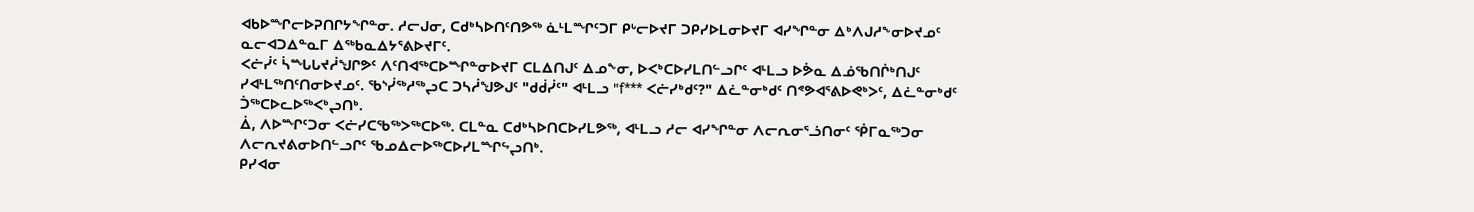ᐊᑲᐅᙱᓕᐅᕈᑎᒋᔭᖏᓐᓂ. ᓱᓕᒍᓂ, ᑕᑯᒃᓴᐅᑎᑦᑎᕗᖅ ᓈᒻᒪᙱᑦᑐᒥ ᑭᒡᓕᐅᔪᒥ ᑐᑭᓯᐅᒪᓂᐅᔪᒥ ᐊᓯᖏᓐᓂ ᐃᒃᐱᒍᓱᖕᓂᐅᔪᓄᑦ ᓇᓕᐊᑐᐃᓐᓇᒥ ᐃᖅᑲᓇᐃᔭᕐᕕᐅᔪᒥᑦ.
ᐸᓖᓰᑦ ᓵᙵᒐᔪᓲᖑᒋᕗᑦ ᐱᑦᑎᐊᖅᑕᐅᙱᓐᓂᐅᔪᒥ ᑕᒪᐃᑎᒍᑦ ᐃᓄᖕᓂ, ᐅᐸᒃᑕᐅᓯᒪᑎᓪᓗᒋᑦ ᐊᒻᒪᓗ ᐅᕘᓇ ᐃᓅᖃᑎᒌᒃᑎᒍᑦ ᓯᐊᒻᒪᖅᑎᑦᑎᓂᐅᔪᓄᑦ. ᖃᔅᓰᖅᓱᖅᖢᑕ ᑐᓴᓲᖑᕗᒍᑦ "ᑯᑰᓰᑦ" ᐊᒻᒪᓗ "f*** ᐸᓖᓯᒃᑯᑦ?" ᐃᓛᓐᓂᒃᑯᑦ ᑎᕝᕗᐊᕐᕕᐅᕙᒃᐳᑦ, ᐃᓛᓐᓂᒃᑯᑦ ᑑᖅᑕᐅᓚᐅᖅᐸᒃᖢᑎᒃ.
ᐄ, ᐱᐅᙱᑦᑐᓂ ᐸᓖᓯᑕᖃᖅᐳᖅᑕᐅᖅ. ᑕᒪᓐᓇ ᑕᑯᒃᓴᐅᑎᑕᐅᓯᒪᕗᖅ, ᐊᒻᒪᓗ ᓱᓕ ᐊᓯᖏᓐᓂ ᐱᓕᕆᓂᕐᓘᑎᓂᑦ ᖀᒥᓇᖅᑐᓂ ᐱᓕᕆᔪᕕᓂᐅᑎᓪᓗᒋᑦ ᖃᓄᐃᓕᐅᖅᑕᐅᓯᒪᙱᖦᖢᑎᒃ.
ᑭᓯᐊᓂ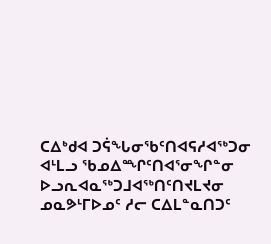ᑕᐃᒃᑯᐊ ᑐᕌᖓᓂᖃᑦᑎᐊᕋᓱᐊᖅᑐᓂ ᐊᒻᒪᓗ ᖃᓄᐃᙱᑦᑎᐊᕐᓂᖏᓐᓂ ᐅᓗᕆᐊᓇᖅᑐᒧᐊᖅᑎᑦᑎᔪᒪᔪᓂ ᓄᓇᕗᒻᒥᐅᓄᑦ ᓱᓕ ᑕᐃᒪᓐᓇᑎᑐᑦ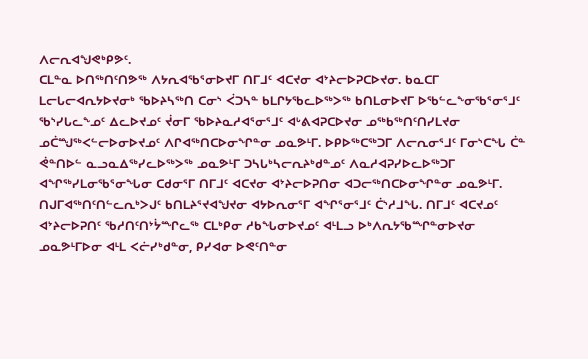ᐱᓕᕆᐊᖑᕙᒃᑭᕗᑦ.
ᑕᒪᓐᓇ ᐅᑎᖅᑎᑦᑎᕗᖅ ᐱᔭᕆᐊᖃᕐᓂᐅᔪᒥ ᑎᒥᒧᑦ ᐊᑕᔪᓂ ᐊᔾᔨᓕᐅᕈᑕᐅᔪᓂ. ᑲᓇᑕᒥ ᒪᓕᒐᓕᐊᕆᔭᐅᔪᓂᒃ ᖃᐅᔨᓴᖅᑎ ᑕᓂᔅ ᐹᑐᓴᓐ ᑲᒪᒋᔭᖃᓚᐅᖅᐳᖅ ᑲᑎᒪᓂᐅᔪᒥ ᐅᖃᓪᓚᖕᓂᖃᕐᓂᕐᒧᑦ ᖃᔅᓯᒐᓚᖕᓄᑦ ᐃᓚᐅᔪᓄᑦ ᔫᓂᒥ ᖃᐅᔨᓇᓱᐊᕐᓂᕐᒧᑦ ᐊᒡᕕᐊᕈᑕᐅᔪᓂ ᓄᖅᑲᖅᑎᑦᑎᓯᒪᔪᓂ ᓄᑖᙳᖅᐸᓪᓕᐅᓂᐅᔪᓄᑦ ᐱᒋᐊᖅᑎᑕᐅᓂᖏᓐᓂ ᓄᓇᕗᒻᒥ. ᐅᑭᐅᖅᑕᖅᑐᒥ ᐱᓕᕆᓂᕐᒧᑦ ᒥᓂᔅᑕᖓ ᑖᓐ ᕚᓐᑎᐅᓪ ᓇᓗᓇᐃᖅᓯᓚᐅᖅᐳᖅ ᓄᓇᕗᒻᒥ ᑐᓴᒐᒃᓴᓕᕆᔨᒃᑯᓐᓄᑦ ᐱᓇᓱᐊᕈᓯᐅᓚᐅᖅᑐᒥ ᐊᖏᖅᓯᒪᓂᖃᕐᓂᖓᓂ ᑕᑯᓂᕐᒥ ᑎᒥᒧᑦ ᐊᑕᔪᓂ ᐊᔾᔨᓕᐅᕈᑎᓂ ᐊᑐᓕᖅᑎᑕᐅᓂᖏᓐᓂ ᓄᓇᕗᒻᒥ.
ᑎᒍᒥᐊᖅᑎᑦᑎᓪᓚᕆᒃᐳᒍᑦ ᑲᑎᒪᔨᕐᔪᐊᖑᔪᓂ ᐊᔭᐅᕆᓂᕐᒥ ᐊᖏᕐᓂᕐᒧᑦ ᑖᔅᓱᒧᖓ. ᑎᒥᒧᑦ ᐊᑕᔪᓄᑦ ᐊᔾᔨᓕᐅᕈᑎᑦ ᖃᓱᑎᑦᑎᔾᔮᙱᓚᖅ ᑕᒪᒃᑭᓂ ᓱᑲᖓᓂᐅᔪᓄᑦ ᐊᒻᒪᓗ ᐅᒃᐱᕆᔭᖃᙱᓐᓂᐅᔪᓂ ᓄᓇᕗᒻᒥᐅᓂ ᐊᒻᒪ ᐸᓖᓯᒃᑯᓐᓂ, ᑭᓯᐊᓂ ᐅᕙᑦᑎᓐᓂ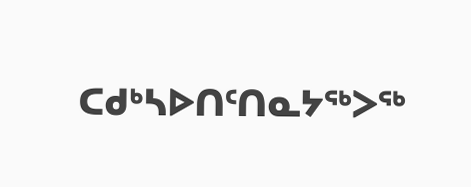ᑕᑯᒃᓴᐅᑎᑦᑎᓇᔭᖅᐳᖅ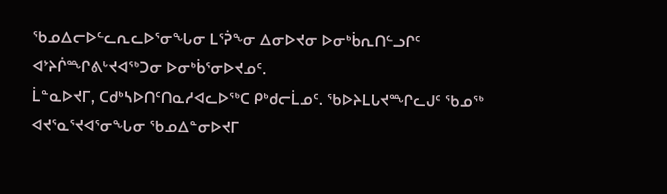ᖃᓄᐃᓕᐅᓪᓚᕆᓚᐅᕐᓂᖓᓂ ᒪᕐᕉᖕᓂ ᐃᓂᐅᔪᓂ ᐅᓂᒃᑳᕆᑎᓪᓗᒋᑦ ᐊᔾᔨᒌᙱᕕᒡᔪᐊᖅᑐᓂ ᐅᓂᒃᑳᕐᓂᐅᔪᓄᑦ.
ᒫᓐᓇᐅᔪᒥ, ᑕᑯᒃᓴᐅᑎᑦᑎᓇᓱᐊᓚᐅᖅᑕ ᑭᒃᑯᓕᒫᓄᑦ. ᖃᐅᔨᒪᒐᔪᙱᓚᒍᑦ ᖃᓄᖅ ᐊᔪᕐᓇᕐᔪᐊᕐᓂᖓᓂ ᖃᓄᐃᓐᓂᐅᔪᒥ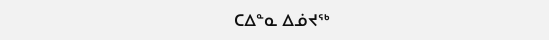ᑕᐃᓐᓇ ᐃᓅᔪᖅ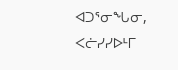ᐊᑐᕐᓂᖓᓂ, ᐸᓖᓯᓯᐅᒻᒥ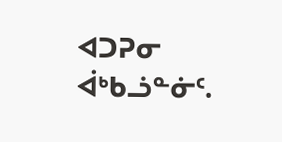ᐊᑐᕈᓂ ᐋᒃᑲᓘᓐᓃᑦ.